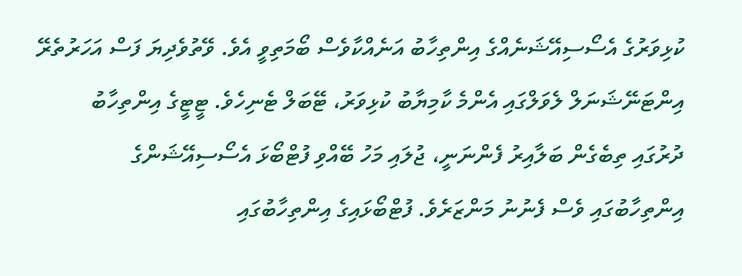ކުޅިވަރުގެ އެސޯސިއޭޝަނެއްގެ އިންތިހާބު އަނެއްކާވެސް ބޯމަތިވީ އެވެ. ވޭތުވެދިޔަ ފަސް އަހަރުތެރޭ އިންޓަނޭޝަނަލް ލެވަލްގައި އެންމެ ކާމިޔާބު ކުޅިވަރު، ޓޭބަލް ޓެނިހެވެ. ޓީޓީގެ އިންތިހާބު ދުރުގައި ތިބެގެން ބަލާއިރު ފެންނަނީ، ޖުލައި މަހު ބޭއްވި ފުޓްބޯޅަ އެސޯސިއޭޝަންގެ އިންތިހާބުގައި ވެސް ފެނުނު މަންޒަރެވެ. ފުޓްބޯޅައިގެ އިންތިހާބުގައި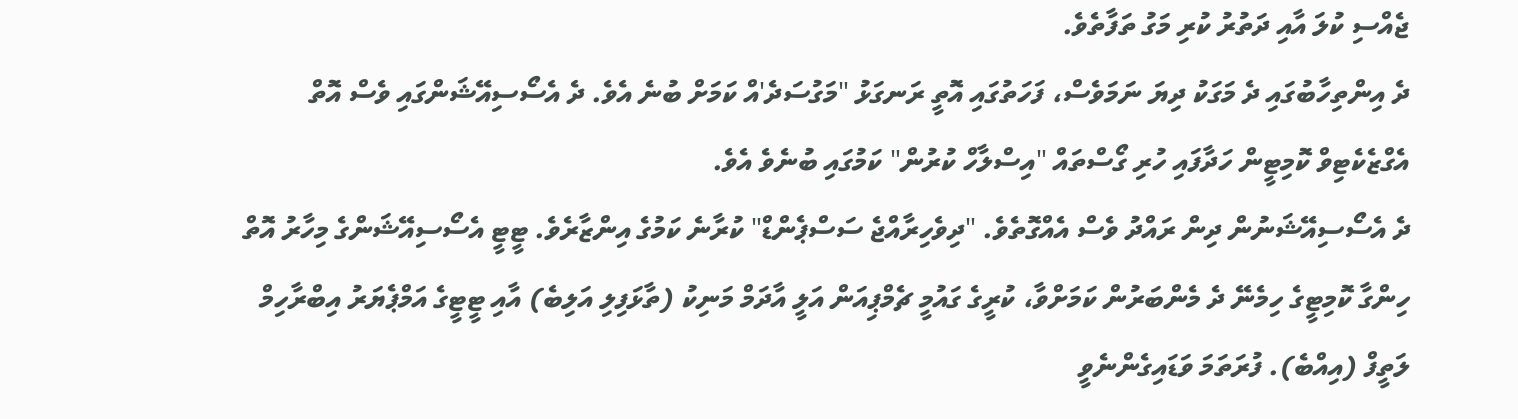ޖެއްސި ކުލަ އާއި ދަތުރު ކުރި މަގު ތަފާތެވެ.
ދެ އިންތިހާބުގައި ދެ މަގަކު ދިޔަ ނަމަވެސް، ފަހަތުގައި އޮތީ ރަނގަޅު "މަގުސަދެ'އް ކަމަށް ބުނެ އެވެ. ދެ އެސޯސިއޭޝަންގައި ވެސް އޮތް އެގްޒެކެޓިވް ކޮމިޓީން ހަދާފައި ހުރި ގޯސްތައް "އިސްލާހް ކުރުން" ކަމުގައި ބުނެވެ އެވެ.
ދެ އެސޯސިއޭޝަނުން ދިން ރައްދު ވެސް އެއްގޮތެވެ. "ދިވެހިރާއްޖެ ސަސްޕެންޑް" ކުރާނެ ކަމުގެ އިންޒާރެވެ. ޓީޓީ އެސޯސިއޭޝަންގެ މިހާރު އޮތް ހިންގާ ކޮމިޓީގެ ހިމެނޭ ދެ މެންބަރުން ކަމަށްވާ، ކުރީގެ ގައުމީ ޗެމްޕިއަން އަލީ އާދަމް މަނިކު (ތާޅަފިލި އަލިބެ) އާއި ޓީޓީގެ އަމްޕެޔަރު އިބްރާހިމް ލަތީފް (އިއްބެ). ފުރަތަމަ ވަޑައިގެންނެވީ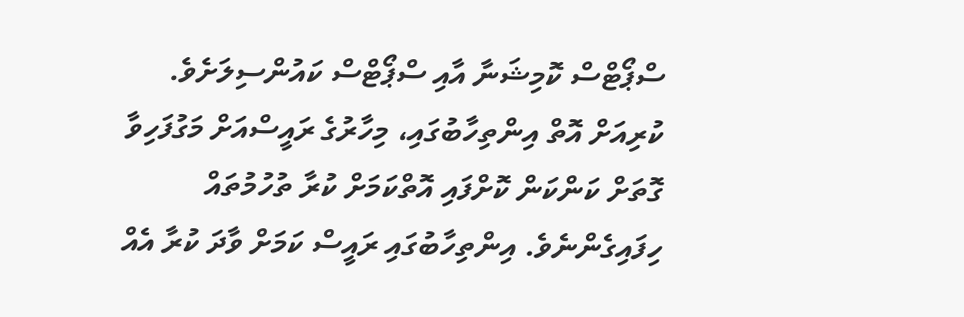ސްޕޯޓްސް ކޮމިޝަނާ އާއި ސްޕޯޓްސް ކައުންސިލަށެވެ. ކުރިއަށް އޮތް އިންތިހާބުގައި، މިހާރުގެ ރައީސްއަށް މަގުފަހިވާ ގޮތަށް ކަންކަން ކޮށްފައި އޮތްކަމަށް ކުރާ ތުހުމުތައް ހިފައިގެންނެވެ. އިންތިހާބުގައި ރައީސް ކަމަށް ވާދަ ކުރާ އެއް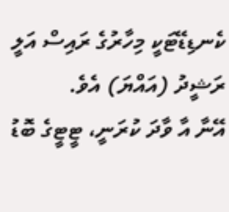ކެނޑިޑޭޓަކީ މިހާރުގެ ރައިސް އަލީ ރަޝީދު (އައްޔަ) އެވެ.
އޭނާ އާ ވާދަ ކުރަނީ، ޓީޓީގެ ބޮޑު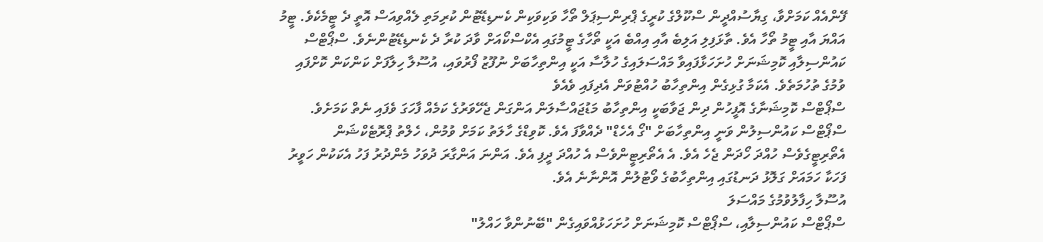ފޭންއެއް ކަމަށްވާ، ގިޔާސުއްދީން ސްކޫލްގެ ކުރީގެ ޕްރިންސިޕަލް ތޯހާ ވަކިވަކިން ކެނޑިޑޭޓުން ކުރިމަތި ލެއްވިއަސް އޮތީ ދެ ޓީމެކެވެ. ޓީމު އައްޔަ އާއި ޓީމު ތޯހާ އެވެ. ތާޅަފިލި އަލިބެ އާއި އިއްބެ އަކީ ތޯހާގެ ޓީމުގައި އެކްސްކޯއަށް ވާދަ ކުރާ ދެ ކެނޑިޑޭޓުންނެވެ. ސްޕޯޓްސް ކައުންސިލާއި ކޮމިޝަނަށް ހުށަހަޅާފައިވާ މައްސަލައިގެ ހުލާސާ އަކީ އިންތިހާބަށް ނުފޫޒު ފޯރުވައި، އުސޫލާ ހިލާފަށް ކަންކަން ކޮށްފައި ވުމުގެ ތުހުމަތެވެ. އެކަމާ ގުޅިގެން އިންތިހާބު ހުއްޓުވަން އެދިފައި ވެއެވެ
ސްޕޯޓްސް ކޮމިޝަނާގެ އޮފީހުން ދިން ޖަވާބަކީ އިންތިހާބު މަޑުޖައްސާލަން އަންގަން ޖެހޭވަރުގެ ކަމެއް ފާހަގަ ވެފައި ނެތް ކަމަށެވެ. ސްޕޯޓްސް ކައުންސިލުން ވަނީ އިންތިހާބަށް "ގޯ އެހެޑް" ދެއްވާފަ އެވެ. ކޮވިޑްގެ ހާލަތު ކަމަށް ވުމުން، ހެލްތު ޕްރޮޓެކްޝަން އެތޯރިޓީގެވެސް ހުއްދަ ހޯދަން ޖެހެ އެވެ. އެ އެތޯރިޓީންވެސް އެ ހުއްދަ ދީފި އެވެ. އަންނަ އަންގާރަ ދުވަހު މެންދުރު ފަހު އެކަކުން ހަވީރު ފަހަކާ ހަމައަށް ގަލޮޅު ދަނޑުގައި އިންތިހާބުގެ ވޯޓުލުން އޮންނާނެ އެވެ.
އުސޫލާ ހިފާލުވުމުގެ މައްސަލަ
ސްޕޯޓްސް ކައުންސިލާއި، ސްޕޯޓްސް ކޮމިޝަނަށް ހުށަހަޅުއްވައިގެން "ބޭނުންވާ ހައްލު"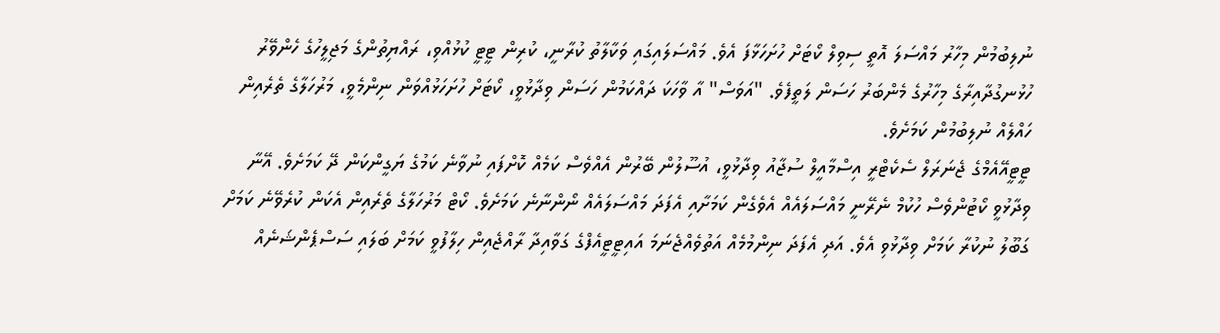ނުލިބުމުން މިހާރު މައްސަލަ އޮތީ ސިވިލް ކޯޓަށް ހުށަހަޅާފަ އެވެ. މައްސަލައިގައި ވަކާލާތު ކުރާނީ، ކުރިން ޓީޓީ ކުޅުއްވި، ރައްޔިތުންގެ މަޖިލީހުގެ ހެންވޭރު ހުޅުނގުދާއިރާގެ މިހާރުގެ މެންބަރު ހަސަން ލަތީފެވެ. "އަވަސް" އާ ވާހަކަ ދައްކަމުން ހަސަން ވިދާޅުވީ، ކޯޓަށް ހުށަހަޅުއްވަން ނިންމެވީ، މަރުހަލާގެ ތެރެއިން ހައްލެއް ނުލިބުމުން ކަމަށެވެ.
ޓީޓީއޭއެމްގެ ޖެނަރަލް ސެކެޓްރީ އިސްމާއީލް ސުޖާއު ވިދާޅުވީ، އުސޫލުން ބޭރުން އެއްވެސް ކަމެއް ކޮށްފައި ނުވާނެ ކަމުގެ ޔަގީންކަން ދޭ ކަމަށެވެ. އޭނާ ވިދާޅުވީ ކޯޓުންވެސް ހުކުމް ނެރޭނީ މައްސަލައެއް އެވެގެން ކަމަށާއި އެފަދަ މައްސަލައެއް ނޯންނާނެ ކަމަށެވެ. ކޯޓް މަރުހަލާގެ ތެރެއިން އެކަން ކުރެވޭނެ ކަމަށް ގަބޫލު ނުކުރާ ކަމަށް ވިދާޅުވި އެވެ. އަދި އެފަދަ ނިންމުމެއް އަތުވެއްޖެނަމަ އައިޓީޓީއެފްގެ ގަވާއިދާ ރާއްޖެއިން ހިލާފުވީ ކަމަށް ބަލައި ސަސްޕެންޝަނެއް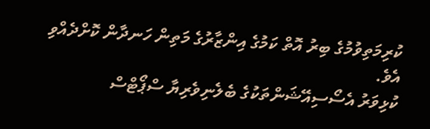ކުރިމަތިވުމުގެ ބިރު އޮތް ކަމުގެ އިންޒާރުގެ މަތިން ހަނދާން ކޮށްދެއްވި އެވެ.
ކުޅިވަރު އެސޯސިއޭޝަންތަކުގެ ބެލެނިވެރިޔާ ސްޕޯޓްސް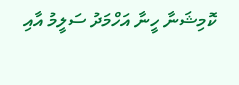ކޮމިޝަނާ ހީނާ އަހްމަދު ސަލީމު އާއި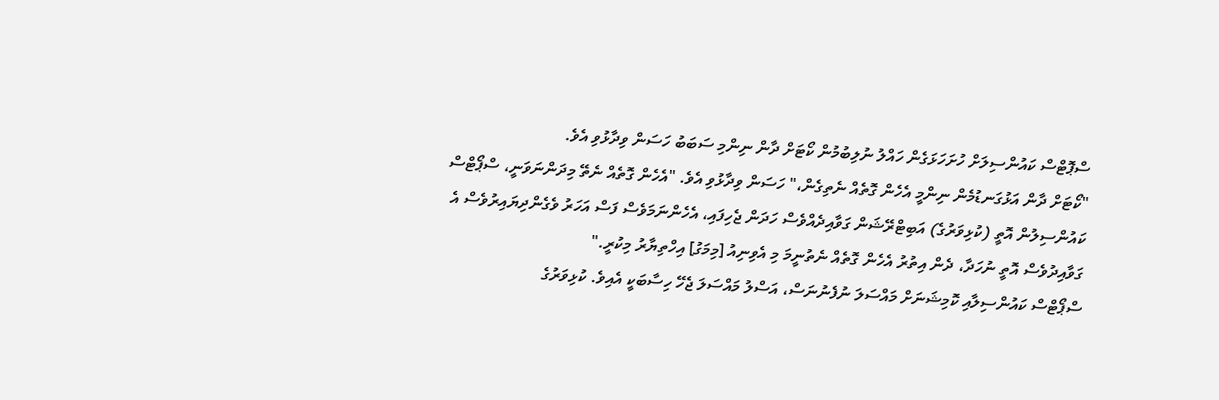ސްޕޮޓްސް ކައުންސިލަށް ހުށަހަޅަގެން ހައްލު ނުލިބުމުން ކޯޓަށް ދާން ނިންމި ސަބަބު ހަސަން ވިދާޅުވި އެވެ.
"ކޯޓަށް ދާން އަޅުގަނޑުމެން ނިންމީ އެހެން ގޮތެއް ނެތިގެން،" ހަސަން ވިދާޅުވި އެވެ. "އެހެން ގޮތެއް ނެތޭ މިދަންނަވަނީ، ސްޕޯޓްސް ކައުންސިލުން އޮތީ (ކުޅިވަރުގެ) އަބިޓްރޭޝަން ގަވާއިދެއްވެސް ހަދަން ޖެހިފައި، އެހެންނަމަވެސް ފަސް އަހަރު ވެގެންދިޔައިރުވެސް އެ ގަވާއިދުވެސް އޮތީ ނުހަދާ، ދެން އިތުރު އެހެން ގޮތެއް ނެތުނީމަ މި އެވިނިއު [މިމަގު] އިހްތިޔާރު މިކުރީ."
ސްޕޯޓްސް ކައުންސިލާއި ކޮމިޝަނަށް މައްސަލަ ނުފެނުނަސް، އަސްލު މައްސަލަ ޖެހޭ ހިސާބަކީ އެއިވެ. ކުޅިވަރުގެ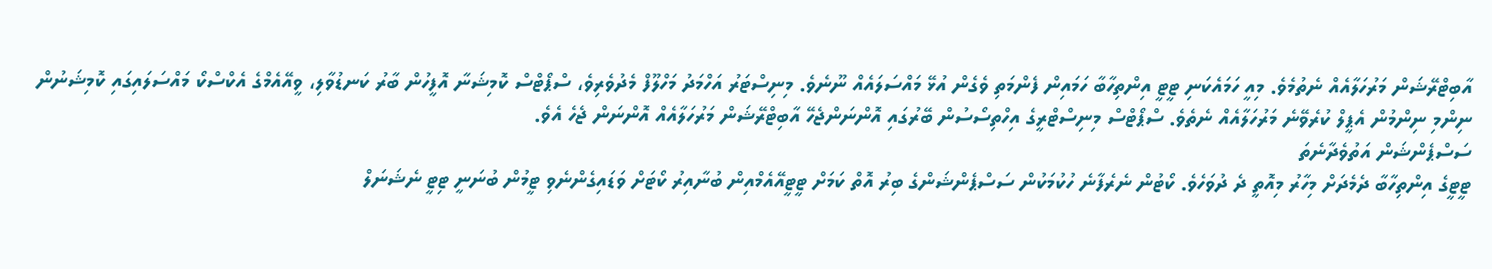އާބިޓްރޭޝަން މަރުހަލާއެއް ނެތުމެވެ. މިއީ ހަމައެކަނި ޓީޓީ އިންތިހާބާ ހަމައިން ފެންމަތި ވެގެން އުޅޭ މައްސަލައެއް ނޫނެވެ. މިނިސްޓަރު އަހްމަދު މަހްލޫފް މެދުވެރިވެ، ސްޕޯޓްސް ކޮމިޝަނާ އޮފީހުން ބާރު ކަނޑުވާލި، ވީއޭއެމްގެ އެކްސްކޯ މައްސަލައިގައި ކޮމިޝަނުން ނިންމި ނިންމުން އެޕީލް ކުރެވޭނެ މަރުހަލާއެއް ނެތެވެ. ސްޕޯޓްސް މިނިސްޓްރީގެ އިހްތިސޯސުން ބޭރުގައި އޮންނަންޖެހޭ އާބިޓްރޭޝަން މަރުހަލާއެއް އޮންނަން ޖެހެ އެވެ.
ސަސްޕެންޝަން އަތުވެދާނެތަ
ޓީޓީގެ އިންތިހާބާ ދެމެދަށް މިހާރު މިއޮތީ ދެ ދުވަހެވެ. ކޯޓުން ނެރެފާނެ ހުކުމަކުން ސަސްޕެންޝަންގެ ބިރު އޮތް ކަމަށް ޓީޓީއޭއެމްއިން ބުނާއިރު ކޯޓަށް ވަޑައިގެންނެވި ޓީމުން ބުނަނީ ޓިޓީ ނެޝަނަލް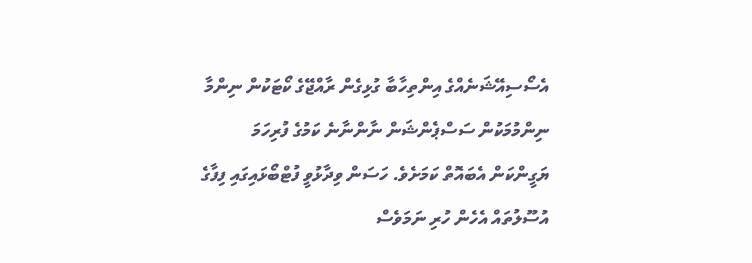އެސޯސިއޭޝަނެއްގެ އިންތިހާބާ ގުޅިގެން ރާއްޖޭގެ ކޯޓަކުން ނިންމާ ނިންމުމަކުން ސަސްޕެންޝަން ނާންނާނެ ކަމުގެ ފުރިހަމަ ޔަގީންކަން އެބައޮތް ކަމަށެވެ. ހަސަން ވިދާޅުވީ ފުޓްބޯޅައިގައި ފިފާގެ އުސޫލުތައް އެހެން ހުރި ނަމަވެސް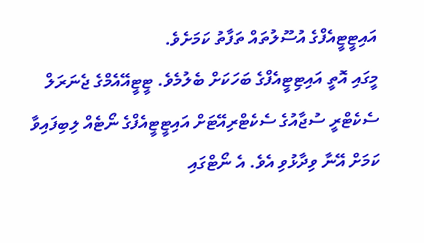އައިޓީޓީއެފްގެ އުސޫލުތައް ތަފާތު ކަމަށެވެ.
މީގައި އޮތީ އައިޓިޓީއެފްގެ ބަހަކަށް ބެލުމެވެ. ޓީޓީއޭއެމްގެ ޖެނަރަލް ސެކެޓްރީ ސުޖާއުގެ ސެކެޓްރިއޭޓަށް އައިޓީޓީއެފްގެ ނޯޓެއް ލިބިފައިވާ ކަމަށް އޭނާ ވިދާޅުވި އެވެ. އެ ނޯޓްގައި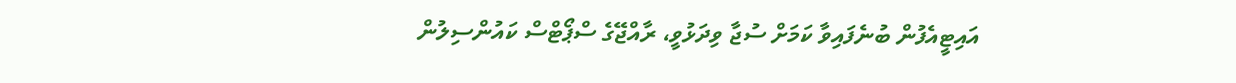އައިޓީއެފުން ބުނެފައިވާ ކަމަށް ސުޖާ ވިދަޅުވީ، ރާއްޖޭގެ ސްޕޯޓްސް ކައުންސިލުން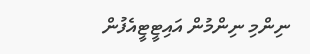ނިންމި ނިންމުން އައިޓީޓީއެފުން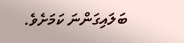ބަލައިގަންނަ ކަމަށެވެ.